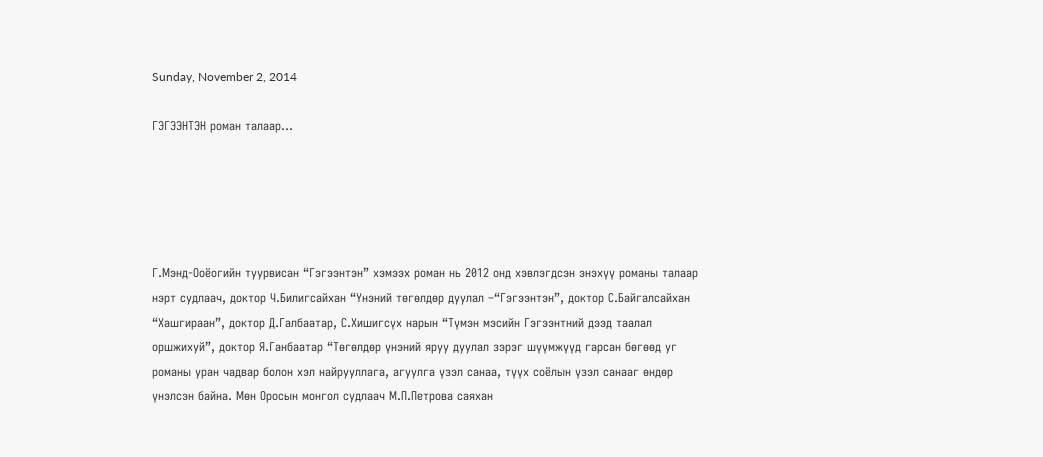Sunday, November 2, 2014

ГЭГЭЭНТЭН роман талаар...





Г.Мэнд-Ооёогийн туурвисан “Гэгээнтэн” хэмээх роман нь 2012 онд хэвлэгдсэн энэхүү романы талаар нэрт судлаач, доктор Ч.Билигсайхан “Үнэний төгөлдөр дуулал –“Гэгээнтэн”, доктор С.Байгалсайхан “Хашгираан”, доктор Д.Галбаатар, С.Хишигсүх нарын “Түмэн мэсийн Гэгээнтний дээд таалал оршжихуй”, доктор Я.Ганбаатар “Төгөлдөр үнэний яруу дуулал зэрэг шүүмжүүд гарсан бөгөөд уг романы уран чадвар болон хэл найрууллага, агуулга үзэл санаа, түүх соёлын үзэл санааг өндөр үнэлсэн байна. Мөн Оросын монгол судлаач М.П.Петрова саяхан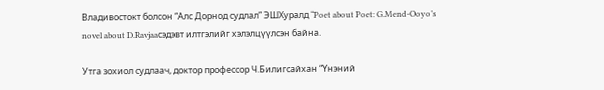Владивостокт болсон “Алс Дорнод судлал” ЭШХуралд “Poet about Poet: G.Mend-Ooyo’s novel about D.Ravjaaсэдэвт илтгэлийг хэлэлцүүлсэн байна.

Утга зохиол судлаач, доктор профессор Ч.Билигсайхан “Үнэний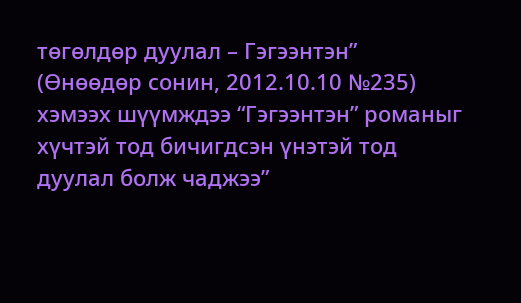төгөлдөр дуулал – Гэгээнтэн” (Өнөөдөр сонин, 2012.10.10 №235) хэмээх шүүмждээ “Гэгээнтэн” романыг хүчтэй тод бичигдсэн үнэтэй тод дуулал болж чаджээ”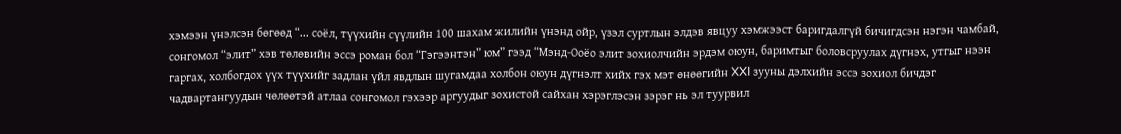хэмээн үнэлсэн бөгөөд “... соёл, түүхийн сүүлийн 100 шахам жилийн үнэнд ойр, үзэл суртлын элдэв явцуу хэмжээст баригдалгүй бичигдсэн нэгэн чамбай, сонгомол “элит” хэв төлөвийн эссэ роман бол “Гэгээнтэн” юм” гээд “Мэнд-Ооёо элит зохиолчийн эрдэм оюун, баримтыг боловсруулах дүгнэх, утгыг нээн гаргах, холбогдох үүх түүхийг задлан үйл явдлын шугамдаа холбон оюун дүгнэлт хийх гэх мэт өнөөгийн XXI зууны дэлхийн эссэ зохиол бичдэг чадвартангуудын чөлөөтэй атлаа сонгомол гэхээр аргуудыг зохистой сайхан хэрэглэсэн зэрэг нь эл туурвил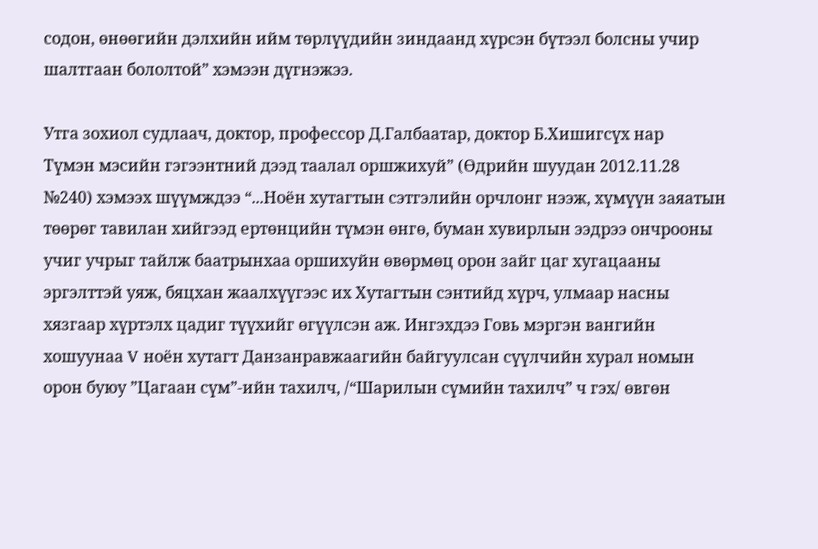содон, өнөөгийн дэлхийн ийм төрлүүдийн зиндаанд хүрсэн бүтээл болсны учир шалтгаан бололтой” хэмээн дүгнэжээ.

Утга зохиол судлаач, доктор, профессор Д.Галбаатар, доктор Б.Хишигсүх нар
Түмэн мэсийн гэгээнтний дээд таалал оршжихуй” (Өдрийн шуудан 2012.11.28 №240) хэмээх шүүмждээ “...Ноён хутагтын сэтгэлийн орчлонг нээж, хүмүүн заяатын төөрөг тавилан хийгээд ертөнцийн түмэн өнгө, буман хувирлын ээдрээ ончрооны учиг учрыг тайлж баатрынхаа оршихуйн өвөрмөц орон зайг цаг хугацааны эргэлттэй уяж, бяцхан жаалхүүгээс их Хутагтын сэнтийд хүрч, улмаар насны хязгаар хүртэлх цадиг түүхийг өгүүлсэн аж. Ингэхдээ Говь мэргэн вангийн хошуунаа V ноён хутагт Данзанравжаагийн байгуулсан сүүлчийн хурал номын орон буюу ”Цагаан сүм”-ийн тахилч, /“Шарилын сүмийн тахилч” ч гэх/ өвгөн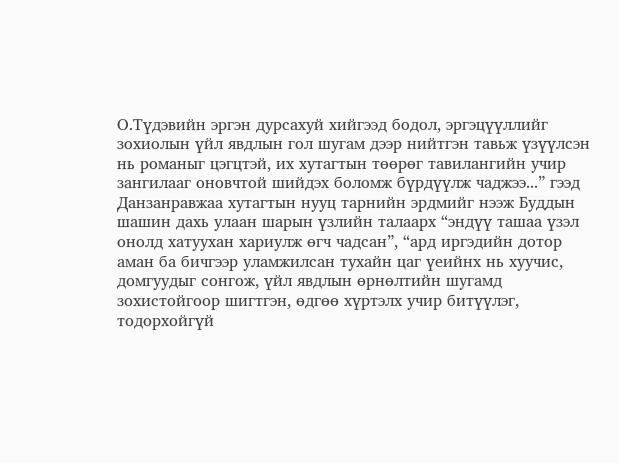О.Түдэвийн эргэн дурсахуй хийгээд бодол, эргэцүүллийг зохиолын үйл явдлын гол шугам дээр нийтгэн тавьж үзүүлсэн нь романыг цэгцтэй, их хутагтын төөрөг тавилангийн учир зангилааг оновчтой шийдэх боломж бүрдүүлж чаджээ...” гээд Данзанравжаа хутагтын нууц тарнийн эрдмийг нээж Буддын шашин дахь улаан шарын үзлийн талаарх “эндүү ташаа үзэл онолд хатуухан хариулж өгч чадсан”, “ард иргэдийн дотор аман ба бичгээр уламжилсан тухайн цаг үеийнх нь хуучис, домгуудыг сонгож, үйл явдлын өрнөлтийн шугамд зохистойгоор шигтгэн, өдгөө хүртэлх учир битүүлэг, тодорхойгүй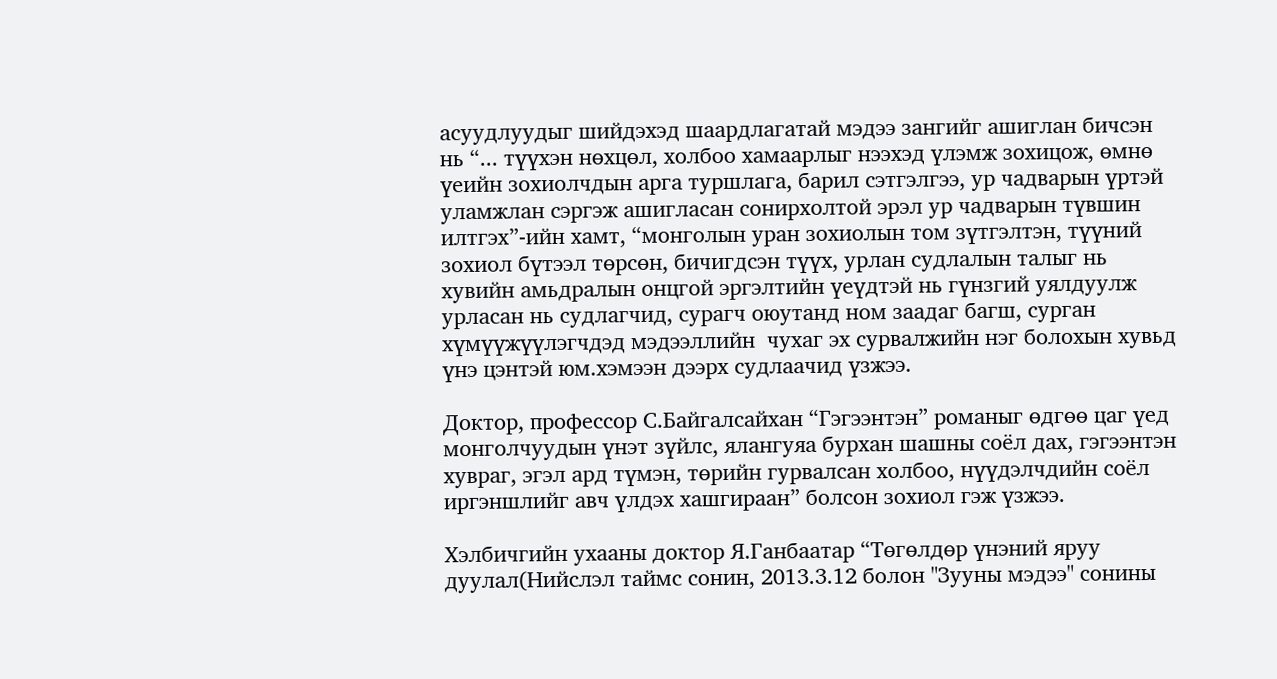асуудлуудыг шийдэхэд шаардлагатай мэдээ зангийг ашиглан бичсэн нь “... түүхэн нөхцөл, холбоо хамаарлыг нээхэд үлэмж зохицож, өмнө үеийн зохиолчдын арга туршлага, барил сэтгэлгээ, ур чадварын үртэй уламжлан сэргэж ашигласан сонирхолтой эрэл ур чадварын түвшин илтгэх”-ийн хамт, “монголын уран зохиолын том зүтгэлтэн, түүний зохиол бүтээл төрсөн, бичигдсэн түүх, урлан судлалын талыг нь хувийн амьдралын онцгой эргэлтийн үеүдтэй нь гүнзгий уялдуулж урласан нь судлагчид, сурагч оюутанд ном заадаг багш, сурган хүмүүжүүлэгчдэд мэдээллийн  чухаг эх сурвалжийн нэг болохын хувьд үнэ цэнтэй юм.хэмээн дээрх судлаачид үзжээ.

Доктор, профессор С.Байгалсайхан “Гэгээнтэн” романыг өдгөө цаг үед монголчуудын үнэт зүйлс, ялангуяа бурхан шашны соёл дах, гэгээнтэн хувраг, эгэл ард түмэн, төрийн гурвалсан холбоо, нүүдэлчдийн соёл иргэншлийг авч үлдэх хашгираан” болсон зохиол гэж үзжээ.

Хэлбичгийн ухааны доктор Я.Ганбаатар “Төгөлдөр үнэний яруу дуулал(Нийслэл таймс сонин, 2013.3.12 болон "Зууны мэдээ" сонины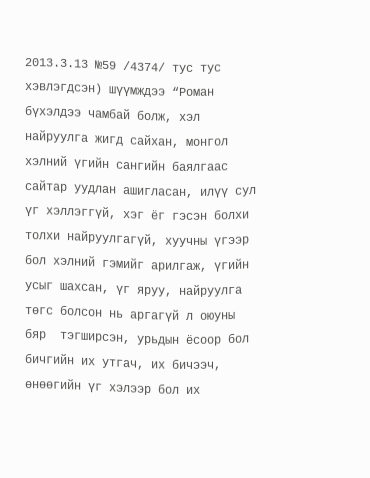2013.3.13 №59 /4374/ тус тус хэвлэгдсэн) шүүмждээ “Роман бүхэлдээ чамбай болж, хэл найруулга жигд сайхан, монгол хэлний үгийн сангийн баялгаас сайтар уудлан ашигласан, илүү сул үг хэллэггүй, хэг ёг гэсэн болхи толхи найруулгагүй, хуучны үгээр бол хэлний гэмийг арилгаж, үгийн усыг шахсан, үг яруу, найруулга төгс болсон нь аргагүй л оюуны бяр  тэгширсэн, урьдын ёсоор бол  бичгийн их утгач, их бичээч, өнөөгийн үг хэлээр бол их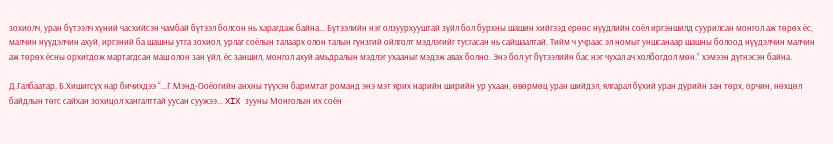зохиолч, уран бүтээлч хүний часхийсэн чамбай бүтээл болсон нь харагдаж байна... Бүтээлийн нэг олзуурхууштай зүйл бол бурхны шашин хийгээд ерөөс нүүдлийн соёл иргэншилд суурилсан монгол аж төрөх ёс, малчин нүүдэлчин ахуй, иргэний ба шашны утга зохиол, урлаг соёлын талаарх олон талын гүнзгий ойлголт мэдлэгийг тусгасан нь сайшаалтай. Тийм ч учраас эл номыг уншсанаар шашны болоод нүүдэлчин малчин аж төрөх ёсны орхигдож мартагдсан маш олон зан үйл, ёс заншил, монгол ахуй амьдралын мэдлэг ухааныг мэдэж авах болно. Энэ бол уг бүтээлийн бас нэг чухал ач холбогдол мөн.” хэмээн дүгнэсэн байна.

Д.Галбаатар, Б.Хишигсүх нар бичихдээ “...Г.Мэнд-Ооёогийн анхны түүхэн баримтат романд энэ мэт ярих нарийн ширийн ур ухаан, өвөрмөц уран шийдэл, ялгарал бүхий уран дүрийн зан төрх, орчин, нөхцөл байдлын төгс сайхан зохицол хангалттай уусан суужээ... XIX зууны Монголын их соён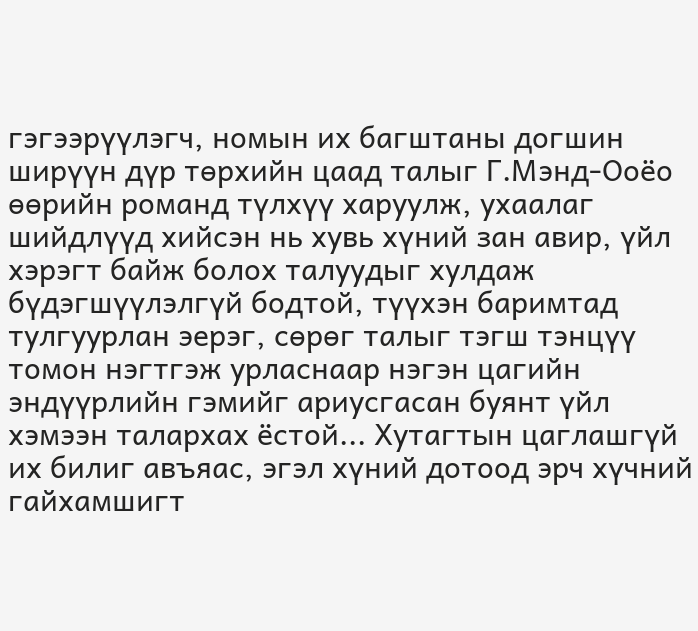гэгээрүүлэгч, номын их багштаны догшин ширүүн дүр төрхийн цаад талыг Г.Мэнд-Ооёо өөрийн романд түлхүү харуулж, ухаалаг шийдлүүд хийсэн нь хувь хүний зан авир, үйл хэрэгт байж болох талуудыг хулдаж бүдэгшүүлэлгүй бодтой, түүхэн баримтад тулгуурлан эерэг, сөрөг талыг тэгш тэнцүү томон нэгтгэж урласнаар нэгэн цагийн эндүүрлийн гэмийг ариусгасан буянт үйл хэмээн талархах ёстой... Хутагтын цаглашгүй их билиг авъяас, эгэл хүний дотоод эрч хүчний гайхамшигт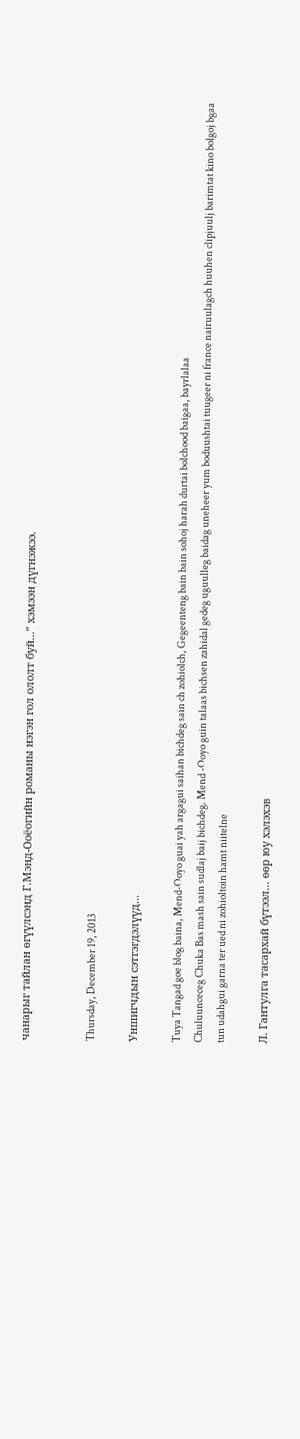чанарыг тайлан өгүүлсэнд Г.Мэнд-Ооёогийн романы нэгэн гол ололт буй...” хэмээн дүгнэжээ.


Thursday, December 19, 2013

Уншигчдын сэтгэгдэлүүд...

Tuya Tangad goe blog baina, Mend-Ooyo guai yah argagui saihan bichdeg sain ch zohiolch, Gegeenteng bain bain sohoj harah durtai bolchood baigaa, bayrlalaa
Chuluunceceg Chuka Bas mash sain sudlaj baij bichdeg. Mend -Ooyo guin talaas bichsen zahidal gedeg uguulleg baidag uneheer yum boduushtai tuugeer ni france nairuulagch huuhen clipjuulj barimtat kino bolgoj bgaa tun udahgui garna ter ued ni zohioltoin hamt niitelne

Л. Гантулга тасархай бүтээл... өөр юу хэлэхэв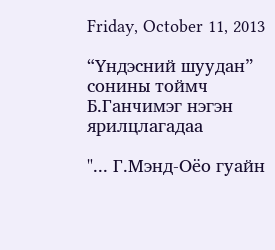Friday, October 11, 2013

“Үндэсний шуудан” сонины тоймч Б.Ганчимэг нэгэн ярилцлагадаа

"... Г.Мэнд-Оёо гуайн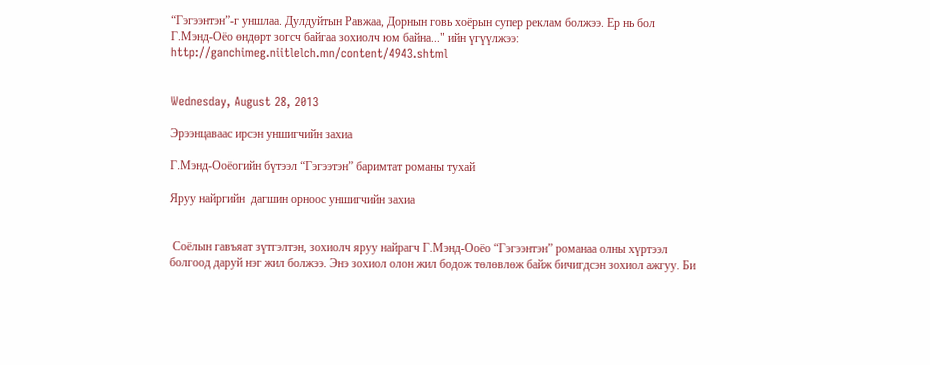“Гэгээнтэн”-г уншлаа. Дулдуйтын Равжаа, Дорнын говь хоёрын супер реклам болжээ. Ер нь бол Г.Мэнд-Оёо өндөрт зогсч байгаа зохиолч юм байна..." ийн үгүүлжээ:  http://ganchimeg.niitlelch.mn/content/4943.shtml


Wednesday, August 28, 2013

Эрээнцаваас ирсэн уншигчийн захиа

Г.Мэнд-Ооёогийн бүтээл “Гэгээтэн” баримтат романы тухай

Яруу найргийн  дагшин орноос уншигчийн захиа


 Соёлын гавъяат зүтгэлтэн, зохиолч яруу найрагч Г.Мэнд-Ооёо “Гэгээнтэн” романаа олны хүртээл болгоод даруй нэг жил болжээ. Энэ зохиол олон жил бодож төлөвлөж байж бичигдсэн зохиол ажгуу. Би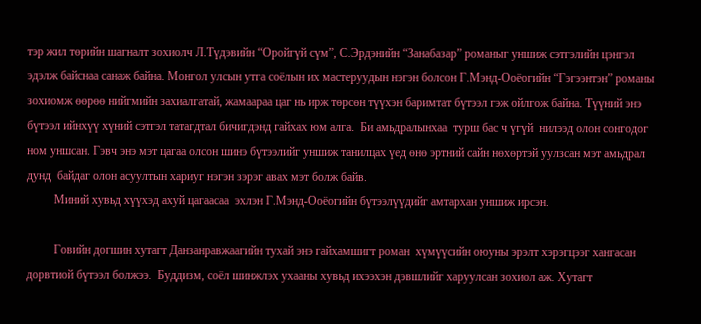тэр жил төрийн шагналт зохиолч Л.Түдэвийн “Оройгүй сүм”, С.Эрдэнийн “Занабазар” романыг уншиж сэтгэлийн цэнгэл эдэлж байснаа санаж байна. Монгол улсын утга соёлын их мастеруудын нэгэн болсон Г.Мэнд-Ооёогийн “Гэгээнтэн” романы зохиомж өөрөө нийгмийн захиалгатай, жамаараа цаг нь ирж төрсөн түүхэн баримтат бүтээл гэж ойлгож байна. Түүний энэ бүтээл ийнхүү хүний сэтгэл татагдтал бичигдэнд гайхах юм алга.  Би амьдралынхаа  турш бас ч үгүй  нилээд олон сонгодог ном уншсан. Гэвч энэ мэт цагаа олсон шинэ бүтээлийг уншиж танилцах үед өнө эртний сайн нөхөртэй уулзсан мэт амьдрал дунд  байдаг олон асуултын хариуг нэгэн зэрэг авах мэт болж байв.
         Миний хувьд хүүхэд ахуй цагаасаа  эхлэн Г.Мэнд-Ооёогийн бүтээлүүдийг амтархан уншиж ирсэн.

         Говийн догшин хутагт Данзанравжаагийн тухай энэ гайхамшигт роман  хүмүүсийн оюуны эрэлт хэрэгцээг хангасан дорвтиой бүтээл болжээ.  Буддизм, соёл шинжлэх ухааны хувьд ихээхэн дэвшлийг харуулсан зохиол аж. Хутагт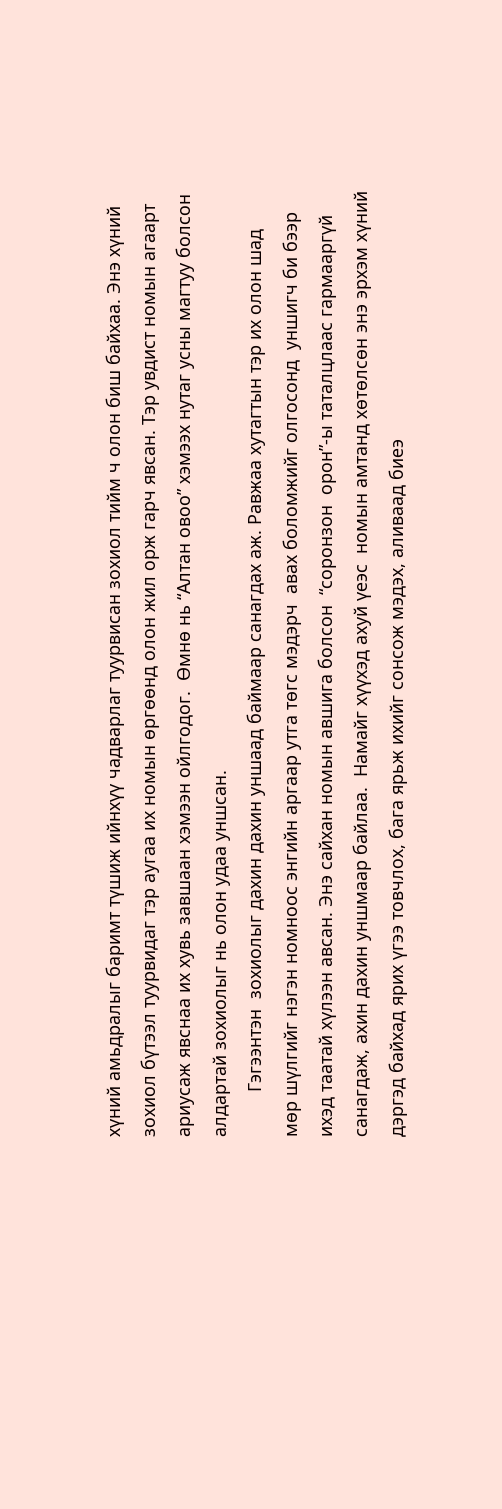хүний амьдралыг баримт түшиж ийнхүү чадварлаг туурвисан зохиол тийм ч олон биш байхаа. Энэ хүний зохиол бүтээл туурвидаг тэр аугаа их номын өргөөнд олон жил орж гарч явсан. Тэр увдист номын агаарт ариусаж явснаа их хувь завшаан хэмээн ойлгодог.  Өмнө нь “Алтан овоо” хэмээх нутаг усны магтуу болсон алдартай зохиолыг нь олон удаа уншсан.
         Гэгээнтэн  зохиолыг дахин дахин уншаад баймаар санагдах аж. Равжаа хутагтын тэр их олон шад мөр шүлгийг нэгэн номноос энгийн аргаар утга төгс мэдэрч  авах боломжийг олгосонд  уншигч би бээр ихэд таатай хүлээн авсан. Энэ сайхан номын авшига болсон  “соронзон  орон”-ы таталцлаас гармааргүй санагдаж, ахин дахин уншмаар байлаа.  Намайг хүүхэд ахуй үеэс  номын амтанд хөтөлсөн энэ эрхэм хүний дэргэд байхад ярих үгээ товчлох, бага ярьж ихийг сонсож мэдэх, аливаад биеэ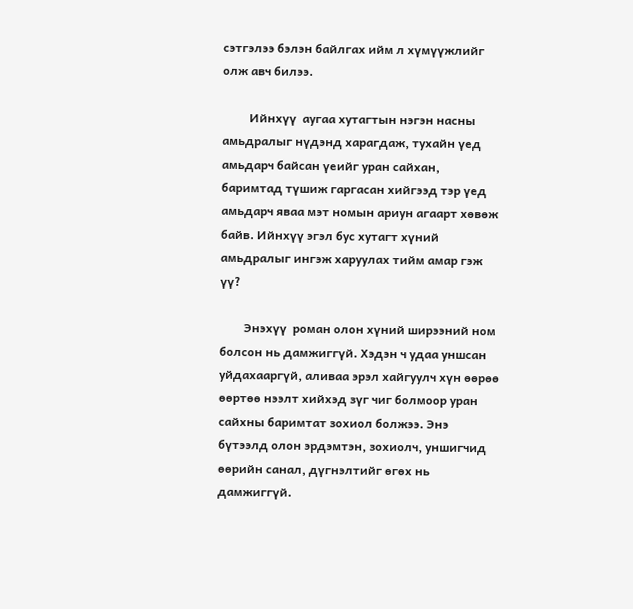сэтгэлээ бэлэн байлгах ийм л хүмүүжлийг олж авч билээ.

         Ийнхүү  аугаа хутагтын нэгэн насны амьдралыг нүдэнд харагдаж, тухайн үед амьдарч байсан үеийг уран сайхан, баримтад түшиж гаргасан хийгээд тэр үед амьдарч яваа мэт номын ариун агаарт хөвөж байв. Ийнхүү эгэл бус хутагт хүний амьдралыг ингэж харуулах тийм амар гэж үү?

        Энэхүү  роман олон хүний ширээний ном болсон нь дамжиггүй. Хэдэн ч удаа уншсан уйдахааргүй, аливаа эрэл хайгуулч хүн өөрөө өөртөө нээлт хийхэд зүг чиг болмоор уран сайхны баримтат зохиол болжээ. Энэ бүтээлд олон эрдэмтэн, зохиолч, уншигчид   өөрийн санал, дүгнэлтийг өгөх нь дамжиггүй.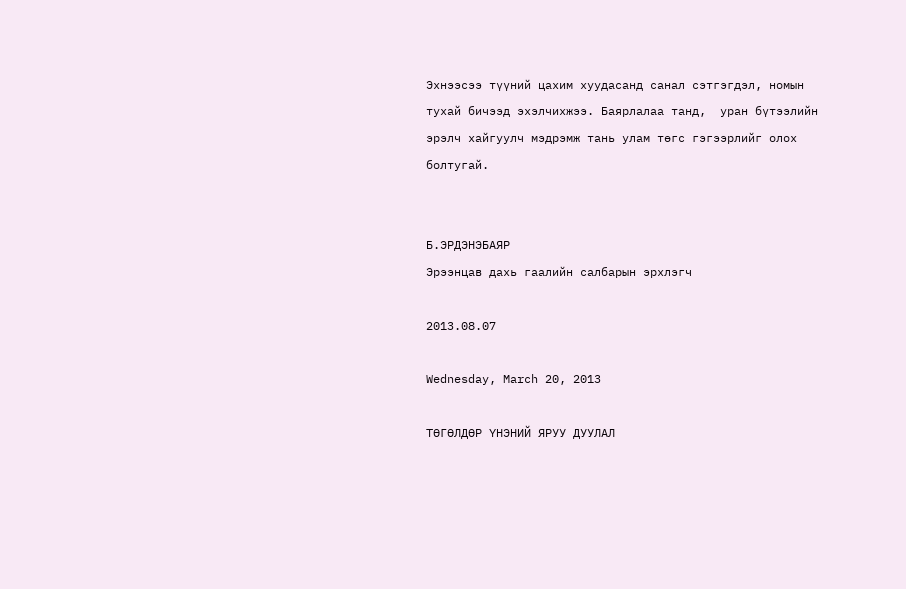Эхнээсээ түүний цахим хуудасанд санал сэтгэгдэл, номын тухай бичээд эхэлчихжээ. Баярлалаа танд,  уран бүтээлийн  эрэлч хайгуулч мэдрэмж тань улам төгс гэгээрлийг олох болтугай.


Б.ЭРДЭНЭБАЯР
Эрээнцав дахь гаалийн салбарын эрхлэгч

2013.08.07

Wednesday, March 20, 2013

ТӨГӨЛДӨР ҮНЭНИЙ ЯРУУ ДУУЛАЛ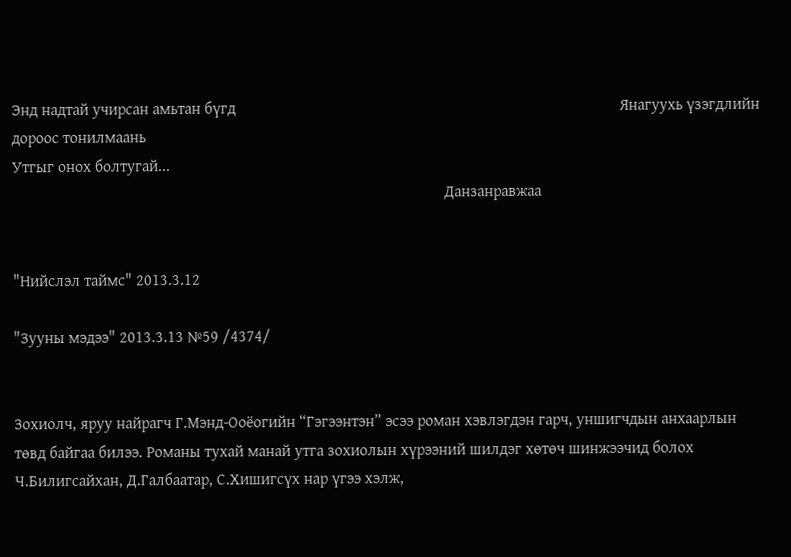Энд надтай учирсан амьтан бүгд                                                                                                Янагуухь үзэгдлийн дороос тонилмаань
Утгыг онох болтугай...
                                                                                                            Данзанравжаа


"Нийслэл таймс" 2013.3.12

"Зууны мэдээ" 2013.3.13 №59 /4374/


Зохиолч, яруу найрагч Г.Мэнд-Ооёогийн “Гэгээнтэн” эсээ роман хэвлэгдэн гарч, уншигчдын анхаарлын төвд байгаа билээ. Романы тухай манай утга зохиолын хүрээний шилдэг хөтөч шинжээчид болох Ч.Билигсайхан, Д.Галбаатар, С.Хишигсүх нар үгээ хэлж,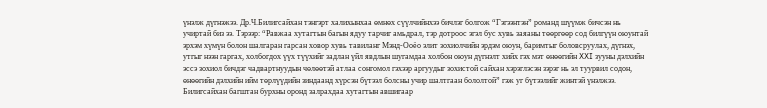үнэлж дүгнэжээ. Др.Ч.Билигсайхан тэнгэрт халихынхаа өмнөх сүүлчийнхээ бичлэг болгож “Гэгээнтэн” романд шүүмж бичсэн нь учиртай биз ээ. Тэрээр: “Равжаа хутагтын багын ядуу тарчиг амьдрал, тэр дотроос эгэл бус хувь заяаны төөргөөр сод билгүүн оюунтай эрхэм хүмүн болон шалгаран гарсан ховор хувь тавиланг Мэнд-Ооёо элит зохиолчийн эрдэм оюун, баримтыг боловсруулах, дүгнэх, утгыг нээн гаргах, холбогдох үүх түүхийг задлан үйл явдлын шугамдаа холбон оюун дүгнэлт хийх гэх мэт өнөөгийн XXI зууны дэлхийн эссэ зохиол бичдэг чадвартнуудын чөлөөтэй атлаа сонгомол гэхээр аргуудыг зохистой сайхан хэрэглэсэн зэрэг нь эл туурвил содон, өнөөгийн дэлхийн ийм төрлүүдийн зиндаанд хүрсэн бүтээл болсны учир шалтгаан бололтой” гэж уг бүтээлийг жинтэй үнэлжээ. Билигсайхан багштан бурхны оронд залрахдаа хутагтын авшигаар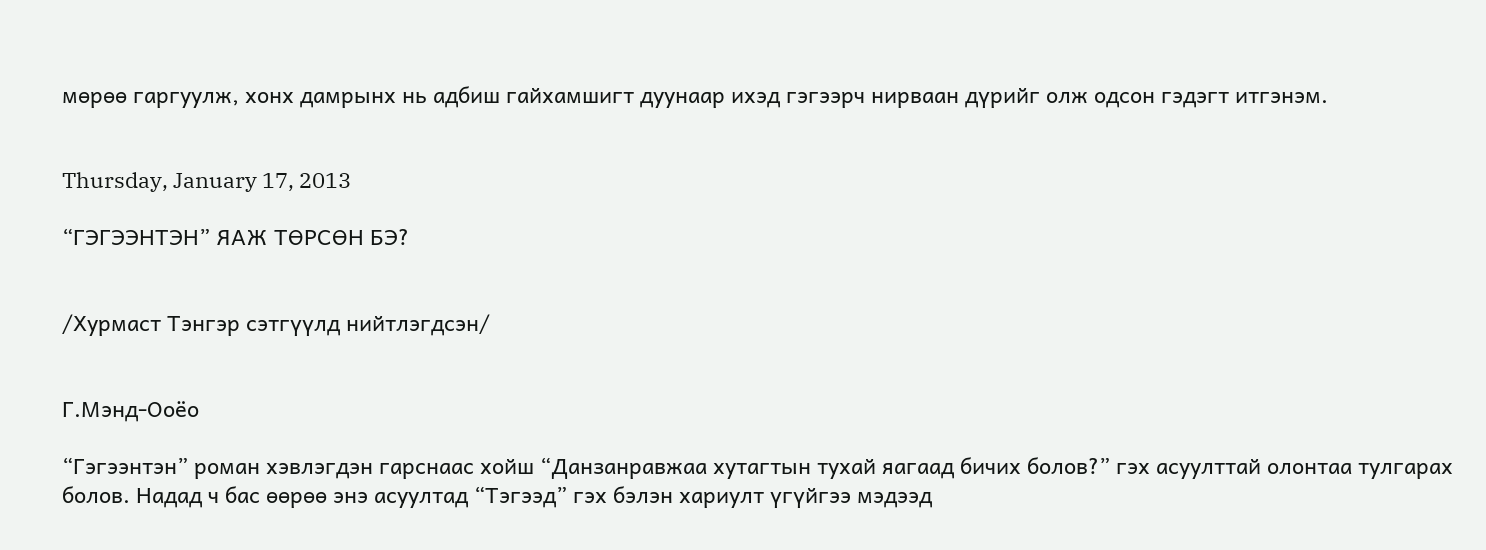мөрөө гаргуулж, хонх дамрынх нь адбиш гайхамшигт дуунаар ихэд гэгээрч нирваан дүрийг олж одсон гэдэгт итгэнэм.


Thursday, January 17, 2013

“ГЭГЭЭНТЭН” ЯАЖ ТӨРСӨН БЭ?


/Хурмаст Тэнгэр сэтгүүлд нийтлэгдсэн/


Г.Мэнд-Ооёо

“Гэгээнтэн” роман хэвлэгдэн гарснаас хойш “Данзанравжаа хутагтын тухай яагаад бичих болов?” гэх асуулттай олонтаа тулгарах болов. Надад ч бас өөрөө энэ асуултад “Тэгээд” гэх бэлэн хариулт үгүйгээ мэдээд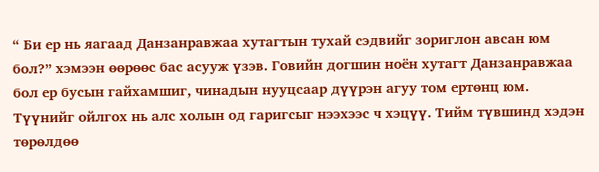“ Би ер нь яагаад Данзанравжаа хутагтын тухай сэдвийг зориглон авсан юм бол?” хэмээн өөрөөс бас асууж үзэв. Говийн догшин ноён хутагт Данзанравжаа бол ер бусын гайхамшиг, чинадын нууцсаар дүүрэн агуу том ертөнц юм. Түүнийг ойлгох нь алс холын од гаригсыг нээхээс ч хэцүү. Тийм түвшинд хэдэн төрөлдөө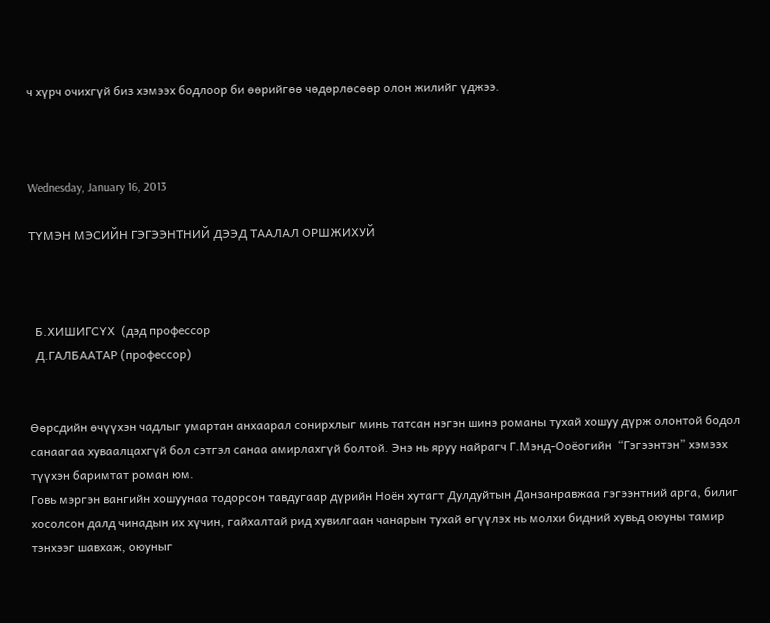ч хүрч очихгүй биз хэмээх бодлоор би өөрийгөө чөдөрлөсөөр олон жилийг үджээ.



Wednesday, January 16, 2013

ТҮМЭН МЭСИЙН ГЭГЭЭНТНИЙ ДЭЭД ТААЛАЛ ОРШЖИХУЙ



  Б.ХИШИГСҮХ  (дэд профессор
  Д.ГАЛБААТАР (профессор)


Өөрсдийн өчүүхэн чадлыг умартан анхаарал сонирхлыг минь татсан нэгэн шинэ романы тухай хошуу дүрж олонтой бодол санаагаа хуваалцахгүй бол сэтгэл санаа амирлахгүй болтой. Энэ нь яруу найрагч Г.Мэнд-Ооёогийн  “Гэгээнтэн” хэмээх түүхэн баримтат роман юм.
Говь мэргэн вангийн хошуунаа тодорсон тавдугаар дүрийн Ноён хутагт Дулдуйтын Данзанравжаа гэгээнтний арга, билиг хосолсон далд чинадын их хүчин, гайхалтай рид хувилгаан чанарын тухай өгүүлэх нь молхи бидний хувьд оюуны тамир тэнхээг шавхаж, оюуныг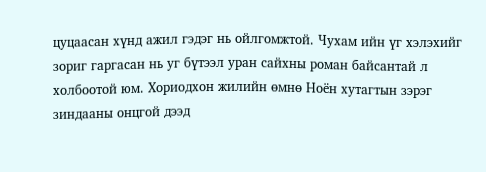цуцаасан хүнд ажил гэдэг нь ойлгомжтой. Чухам ийн үг хэлэхийг зориг гаргасан нь уг бүтээл уран сайхны роман байсантай л холбоотой юм. Хориодхон жилийн өмнө Ноён хутагтын зэрэг зиндааны онцгой дээд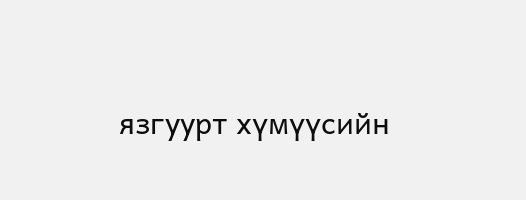язгуурт хүмүүсийн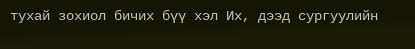тухай зохиол бичих бүү хэл Их, дээд сургуулийн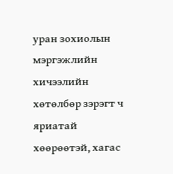уран зохиолын мэргэжлийн хичээлийн хөтөлбөр зэрэгт ч яриатай хөөрөөтэй, хагас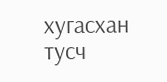хугасхан тусч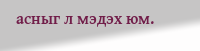асныг л мэдэх юм.